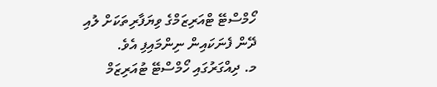ހޯމްސްޓޭ ޓްއަރިޒަމްގެ ވިޔަފާރިތަކަށް ލުއި ދޭން ފެނަކައިން ނިންމައިފި އެވެ.
މ. ދިއްގަރުގައި ހޯމްސްޓޭ ޓުއަރިޒަމް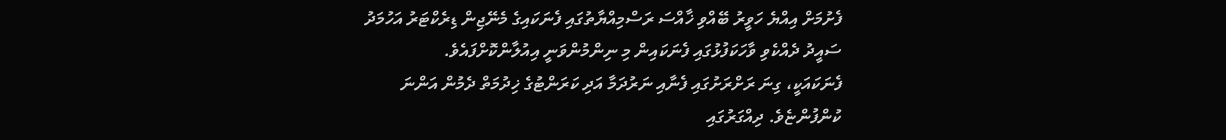ފެށުމަށް އިއްޔެ ހަވީރު ބޭއްވި ޚާއްސަ ރަސްމިއްޔާތުގައި ފެނަކައިގެ މެނޭޖިން ޑިރެކްޓަރު އަހުމަދު ސައީދު ދެއްކެވި ވާހަކަފުޅުގައި ފެނަކައިން މި ނިންމުންވަނީ އިއުލާންކޮށްފައެވެ.
ފެނަކައަކީ، ގިނަ ރަށްރަށުގައި ފެނާއި ނަރުދަމާ އަދި ކަރަންޓުގެ ޚިދުމަތް ދެމުން އަންނަ ކުންފުންޏެވެ. ދިއްގަރުގައި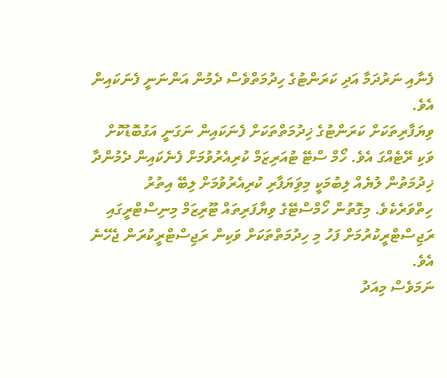ފެނާއި ނަރުދަމާ އަދި ކަރަންޓުގެ ހިދުމަތްވެސް ދެމުން އަންނަނީ ފެނަކައިން އެވެ.
ވިޔަފާރިތަކަށް ކަރަންޓުގެ ޚިދުމަތްތަކަށް ފެނަކައިން ނަގަނީ އަގުބޮޑުކޮށް ވަކި ރޭޓެއްގަ އެވެ. ހޯމް ސްޓޭ ޓުއަރިޒަމް ކުރިއެރުވުމަށް ފެނެކައިން ދެމުންދާ ޚިދުމަތުން ލުޔެއް ލިބުމަކީ މިވިަޔަފާރި ކުރިއެރުވުމަށް ލިބޭ އިތުރު ހިތްވަރެކެވެ. މިގޮތުން ހޯމްސްޓޭގެ ވިޔާފަރިތައް ޓޫރިޒަމް މިނިސްޓްރީގައި ރަޖިސްޓްރީކުރުމަށް ފަހު މި ހިދުމަތްތަކަށް ވަކިން ރަޖިސްޓްރީކުރަން ޖެހޭނެ އެވެ.
ނަމަވެސް މިއަދު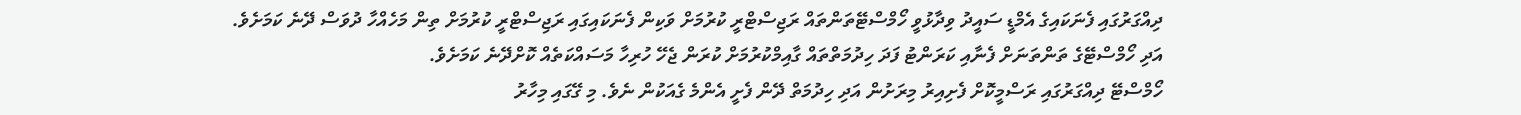ދިއްގަރުގައި ފެނަކައިގެ އެމްޑީ ސައީދު ވިދާޅުވީ ހޯމްސްޓޭތަންތައް ރަޖިސްޓްރީ ކުރުމަށް ވަކިން ފެނަކައިގައި ރަޖިސްޓްރީ ކުރުމަށް ތިން މަހެއްހާ ދުވަސް ދޭނެ ކަމަށެވެ.
އަދި ހޯމްސްޓޭގެ ތަންތަނަށް ފެނާއި ކަރަންޓު ފަދަ ހިދުމަތްތައް ގާއިމްކުރުމަށް ކުރަން ޖެހޭ ހުރިހާ މަސައްކަތެއް ކޮށްދޭނެ ކަމަށެވެ.
ހޯމްސްޓޭ ދިއްގަރުގައި ރަސްމީކޮށް ފެށިއިރު މިރަށުން އަދި ހިދުމަތް ދޭން ފެށީ އެންމެ ގެއަކުން ނެވެ. މި ގޭގައި މިހާރު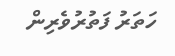ހަތަރު ފަތުރުވެރިން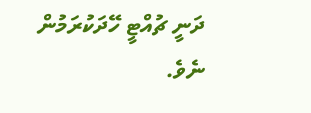ދަނީ ޗުއްޓީ ހޭދަކުރަމުން ނެވެ.